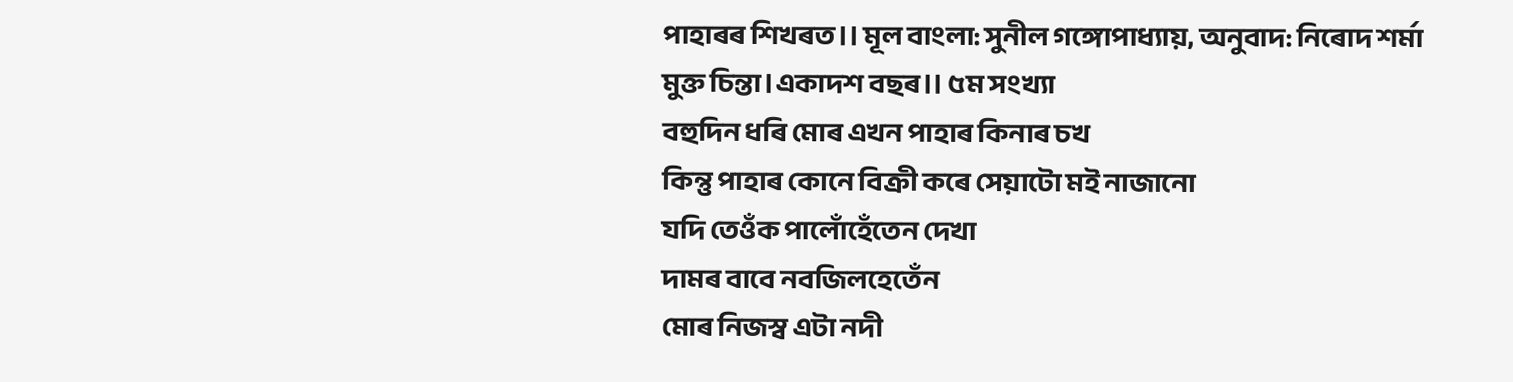পাহাৰৰ শিখৰত।। মূল বাংলা: সুনীল গঙ্গোপাধ্যায়, অনুবাদ: নিৰোদ শৰ্মা
মুক্ত চিন্তা।একাদশ বছৰ।। ৫ম সংখ্যা
বহুদিন ধৰি মোৰ এখন পাহাৰ কিনাৰ চখ
কিন্তু পাহাৰ কোনে বিক্ৰী কৰে সেয়াটো মই নাজানো
যদি তেওঁক পালোঁহেঁতেন দেখা
দামৰ বাবে নবজিলহেতেঁন
মোৰ নিজস্ব এটা নদী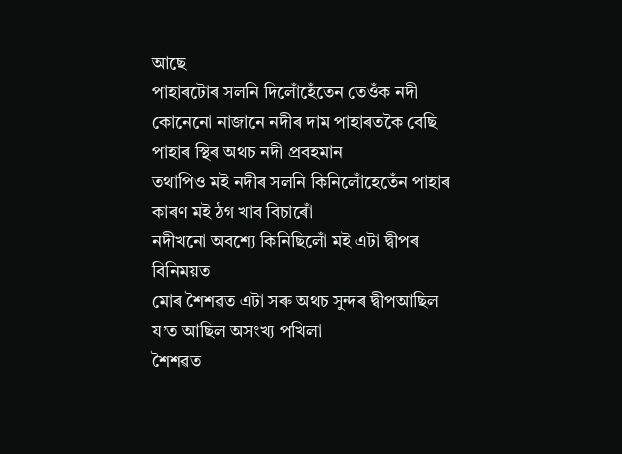আছে
পাহাৰটোৰ সলনি দিলোঁহেঁতেন তেওঁক নদী
কোনেনো নাজানে নদীৰ দাম পাহাৰতকৈ বেছি
পাহাৰ স্থিৰ অথচ নদী প্ৰবহমান
তথাপিও মই নদীৰ সলনি কিনিলোঁহেতেঁন পাহাৰ
কাৰণ মই ঠগ খাব বিচাৰোঁ
নদীখনো অবশ্যে কিনিছিলোঁ মই এটা দ্বীপৰ
বিনিময়ত
মোৰ শৈশৱত এটা সৰু অথচ সুন্দৰ দ্বীপআছিল
য’ত আছিল অসংখ্য পখিলা
শৈশৱত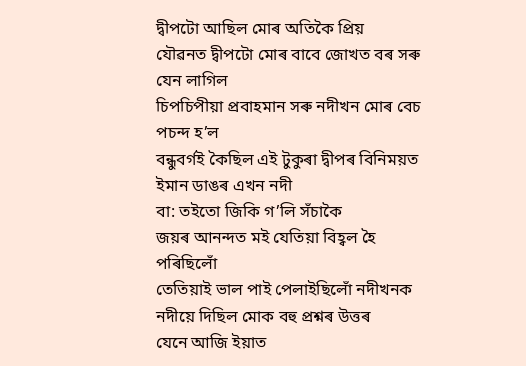দ্বীপটো আছিল মোৰ অতিকৈ প্ৰিয়
যৌৱনত দ্বীপটো মোৰ বাবে জোখত বৰ সৰু যেন লাগিল
চিপচিপীয়া প্ৰবাহমান সৰু নদীখন মোৰ বেচ পচন্দ হ’ল
বন্ধুবৰ্গই কৈছিল এই টুকুৰা দ্বীপৰ বিনিময়ত
ইমান ডাঙৰ এখন নদী
বা: তইতো জিকি গ’লি সঁচাকৈ
জয়ৰ আনন্দত মই যেতিয়া বিহ্বল হৈ পৰিছিলোঁ
তেতিয়াই ভাল পাই পেলাইছিলোঁ নদীখনক
নদীয়ে দিছিল মোক বহু প্ৰশ্নৰ উত্তৰ
যেনে আজি ইয়াত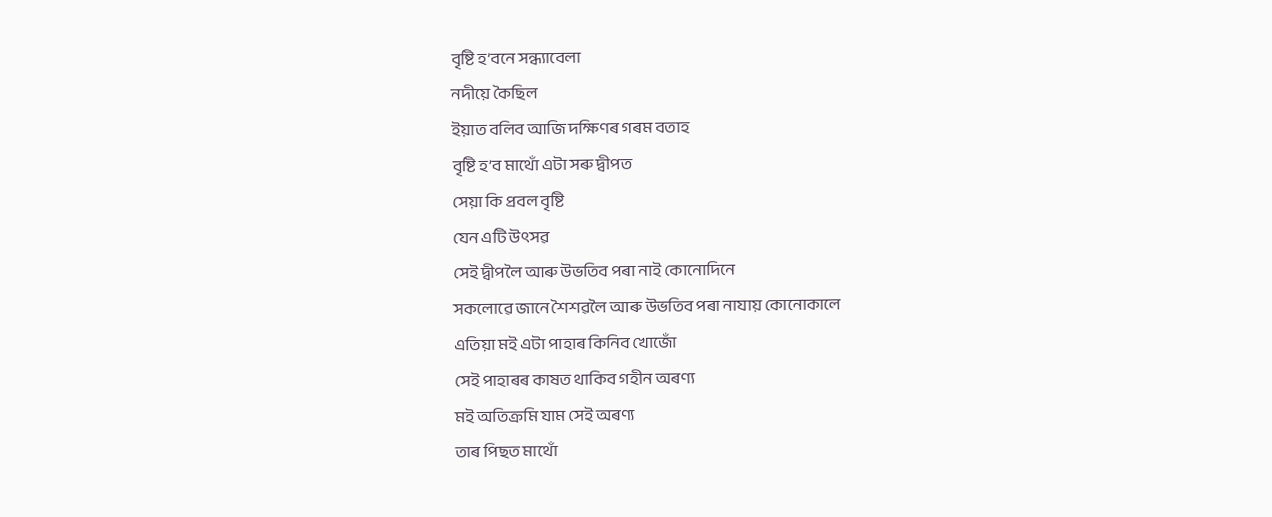বৃষ্টি হ’বনে সন্ধ্যাবেলা
নদীয়ে কৈছিল
ইয়াত বলিব আজি দক্ষিণৰ গৰম বতাহ
বৃষ্টি হ’ব মাথোঁ এটা সৰু দ্বীপত
সেয়া কি প্ৰবল বৃষ্টি
যেন এটি উৎসৱ
সেই দ্বীপলৈ আৰু উভতিব পৰা নাই কোনোদিনে
সকলোৱে জানে শৈশৱলৈ আৰু উভতিব পৰা নাযায় কোনোকালে
এতিয়া মই এটা পাহাৰ কিনিব খোজোঁ
সেই পাহাৰৰ কাষত থাকিব গহীন অৰণ্য
মই অতিক্ৰমি যাম সেই অৰণ্য
তাৰ পিছত মাথোঁ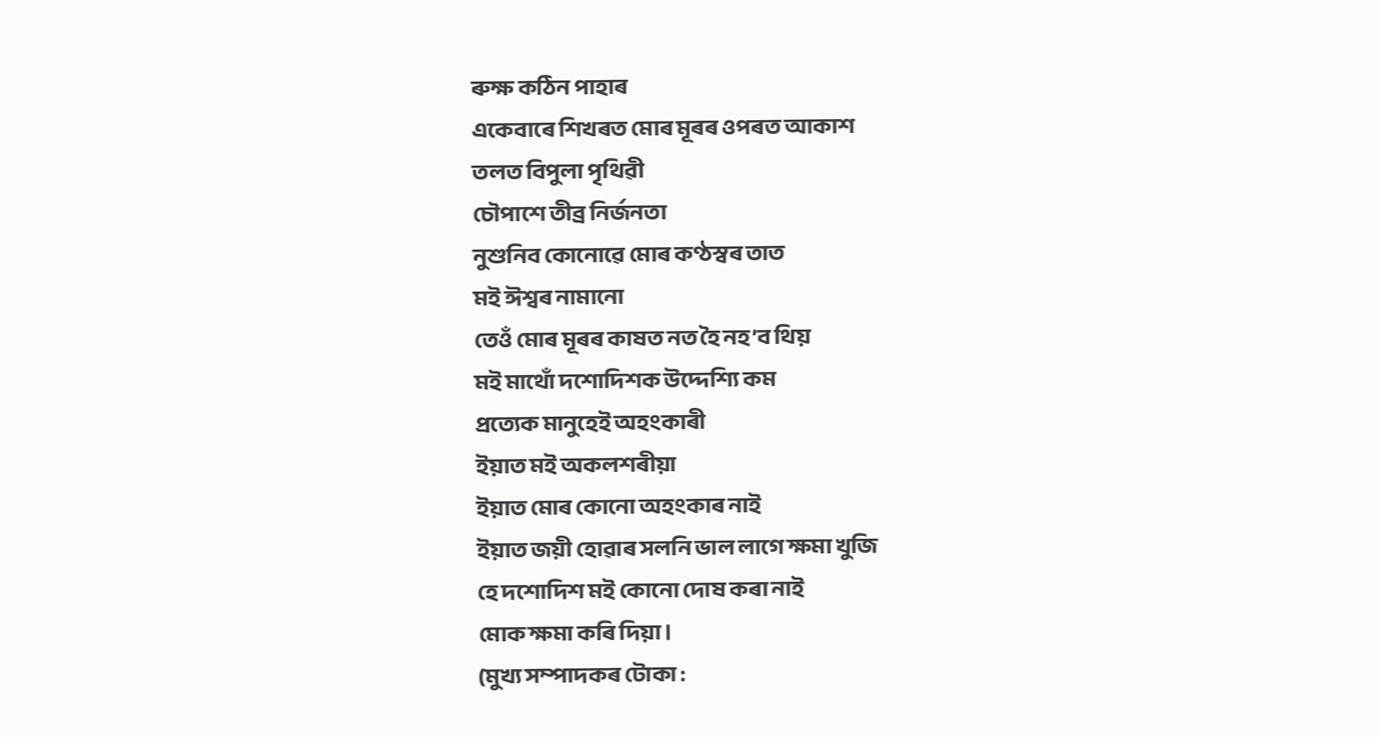ৰুক্ষ কঠিন পাহাৰ
একেবাৰে শিখৰত মোৰ মূৰৰ ওপৰত আকাশ
তলত বিপুলা পৃথিৱী
চৌপাশে তীব্ৰ নিৰ্জনতা
নুশুনিব কোনোৱে মোৰ কণ্ঠস্বৰ তাত
মই ঈশ্বৰ নামানো
তেওঁ মোৰ মূৰৰ কাষত নত হৈ নহ’ব থিয়
মই মাথোঁ দশোদিশক উদ্দেশ্যি কম
প্ৰত্যেক মানুহেই অহংকাৰী
ইয়াত মই অকলশৰীয়া
ইয়াত মোৰ কোনো অহংকাৰ নাই
ইয়াত জয়ী হোৱাৰ সলনি ভাল লাগে ক্ষমা খুজি
হে দশোদিশ মই কোনো দোষ কৰা নাই
মোক ক্ষমা কৰি দিয়া।
(মুখ্য সম্পাদকৰ টোকা :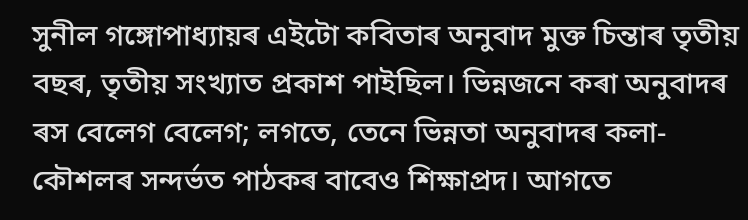সুনীল গঙ্গোপাধ্যায়ৰ এইটো কবিতাৰ অনুবাদ মুক্ত চিন্তাৰ তৃতীয় বছৰ, তৃতীয় সংখ্যাত প্ৰকাশ পাইছিল। ভিন্নজনে কৰা অনুবাদৰ ৰস বেলেগ বেলেগ; লগতে, তেনে ভিন্নতা অনুবাদৰ কলা-কৌশলৰ সন্দৰ্ভত পাঠকৰ বাবেও শিক্ষাপ্ৰদ। আগতে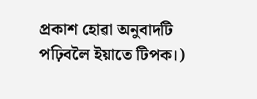প্ৰকাশ হোৱা অনুবাদটি পঢ়িবলৈ ইয়াতে টিপক।)